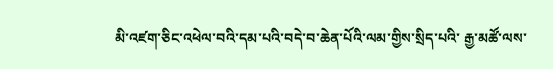མི་འཛག་ཅིང་འཕེལ་བའི་དམ་པའི་བདེ་བ་ཆེན་པོའི་ལམ་གྱིས་སྲིད་པའི་ རྒྱ་མཚོ་ལས་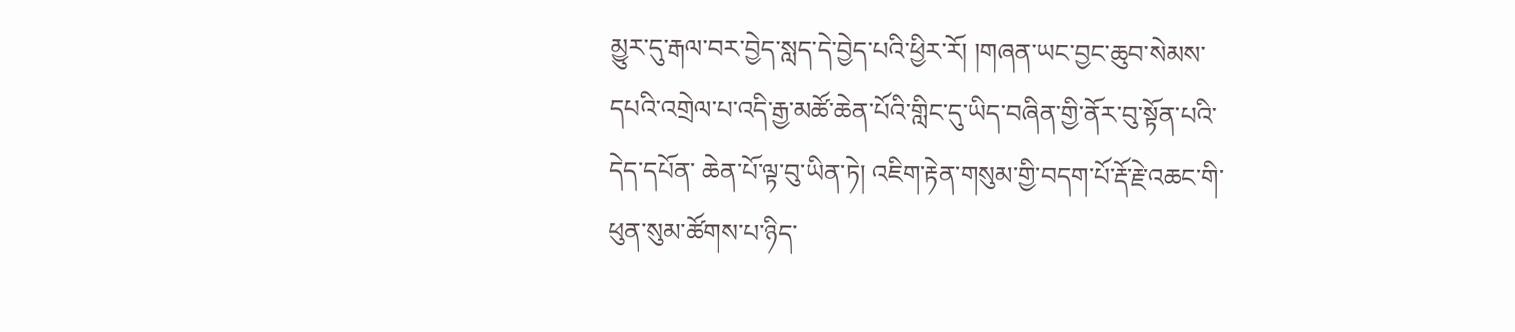མྱུར་དུ་རྒལ་བར་བྱེད་སླད་དེ་བྱེད་པའི་ཕྱིར་རོ། །གཞན་ཡང་བྱང་ཆུབ་སེམས་ དཔའི་འགྲེལ་པ་འདི་རྒྱ་མཚོ་ཆེན་པོའི་གླིང་དུ་ཡིད་བཞིན་གྱི་ནོར་བུ་སྟོན་པའི་དེད་དཔོན་ ཆེན་པོ་ལྟ་བུ་ཡིན་ཏེ། འཇིག་རྟེན་གསུམ་གྱི་བདག་པོ་རྡོ་རྗེ་འཆང་གི་ཕུན་སུམ་ཚོགས་པ་ཉིད་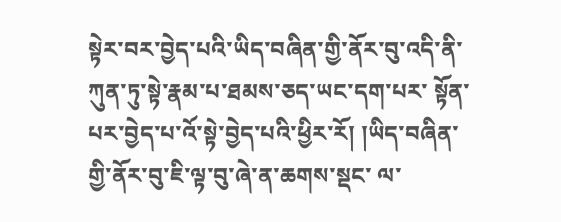སྟེར་བར་བྱེད་པའི་ཡིད་བཞིན་གྱི་ནོར་བུ་འདི་ནི་ཀུན་ཏུ་སྟེ་རྣམ་པ་ཐམས་ཅད་ཡང་དག་པར་ སྟོན་པར་བྱེད་པ་འོ་སྟེ་བྱེད་པའི་ཕྱིར་རོ། །ཡིད་བཞིན་གྱི་ནོར་བུ་ཇི་ལྟ་བུ་ཞེ་ན་ཆགས་སྡང་ ལ་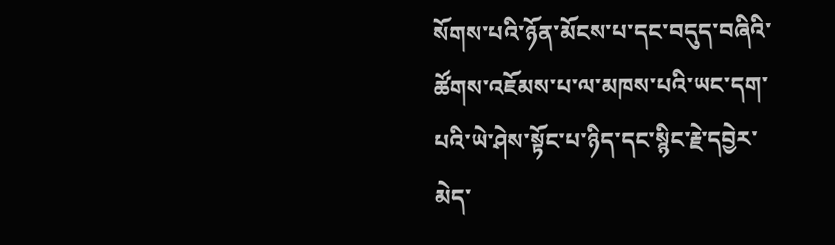སོགས་པའི་ཉོན་མོངས་པ་དང་བདུད་བཞིའི་ཚོགས་འཇོམས་པ་ལ་མཁས་པའི་ཡང་དག་ པའི་ཡེ་ཤེས་སྟོང་པ་ཉིད་དང་སྙིང་རྗེ་དབྱེར་མེད་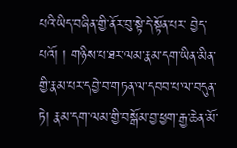པའི་ཡིད་བཞིན་གྱི་ནོར་བུ་སྟེ་དེ་སྟོན་པར་ བྱེད་པའོ། ། གཉིས་པ་ཐར་ལམ་རྣམ་དག་ཡིན་མིན་གྱི་རྣམ་པར་དབྱེ་བ་གཏན་ལ་དབབ་པ་ལ་བདུན་ ཏེ། རྣམ་དག་ལམ་གྱི་བསྒོམ་བྱ་ཕྱག་རྒྱ་ཆེན་མོ་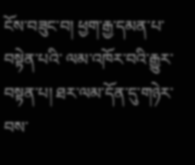ངོས་བཟུང་བ། ཕྱག་རྒྱ་དམན་པ་བསྟེན་པའི་ ལམ་འཁོར་བའི་རྒྱུར་བསྟན་པ། ཐར་ལམ་དོན་དུ་གཉེར་བས་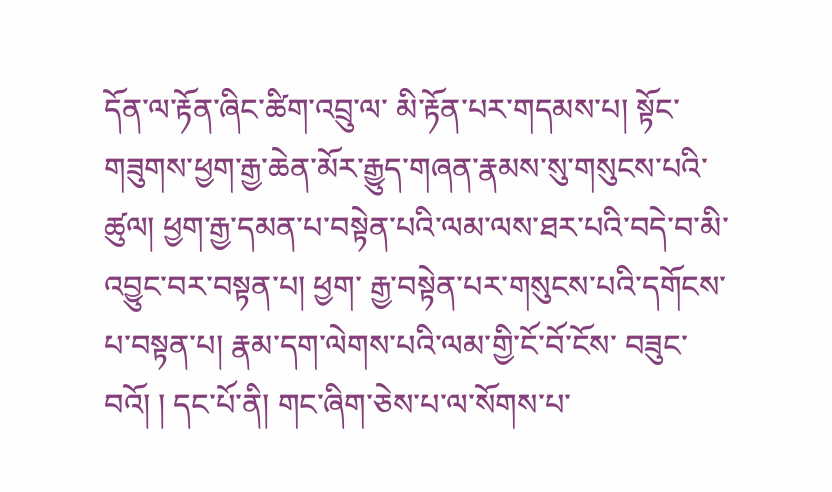དོན་ལ་རྟོན་ཞིང་ཚིག་འབྲུ་ལ་ མི་རྟོན་པར་གདམས་པ། སྟོང་གཟུགས་ཕྱག་རྒྱ་ཆེན་མོར་རྒྱུད་གཞན་རྣམས་སུ་གསུངས་པའི་ ཚུལ། ཕྱག་རྒྱ་དམན་པ་བསྟེན་པའི་ལམ་ལས་ཐར་པའི་བདེ་བ་མི་འབྱུང་བར་བསྟན་པ། ཕྱག་ རྒྱ་བསྟེན་པར་གསུངས་པའི་དགོངས་པ་བསྟན་པ། རྣམ་དག་ལེགས་པའི་ལམ་གྱི་ངོ་བོ་ངོས་ བཟུང་བའོ། ། དང་པོ་ནི། གང་ཞིག་ཅེས་པ་ལ་སོགས་པ་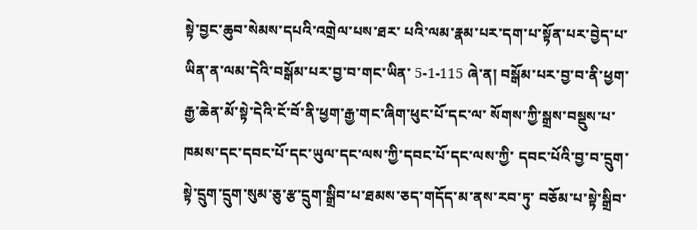སྟེ་བྱང་ཆུབ་སེམས་དཔའི་འགྲེལ་པས་ཐར་ པའི་ལམ་རྣམ་པར་དག་པ་སྟོན་པར་བྱེད་པ་ཡིན་ན་ལམ་དེའི་བསྒོམ་པར་བྱ་བ་གང་ཡིན་ 5-1-115 ཞེ་ན། བསྒོམ་པར་བྱ་བ་ནི་ཕྱག་རྒྱ་ཆེན་མོ་སྟེ་དེའི་ངོ་བོ་ནི་ཕྱག་རྒྱ་གང་ཞིག་ཕུང་པོ་དང་ལ་ སོགས་ཀྱི་སྒྲས་བསྡུས་པ་ཁམས་དང་དབང་པོ་དང་ཡུལ་དང་ལས་ཀྱི་དབང་པོ་དང་ལས་ཀྱི་ དབང་པོའི་བྱ་བ་དྲུག་སྟེ་དྲུག་དྲུག་སུམ་ཅུ་རྩ་དྲུག་སྒྲིབ་པ་ཐམས་ཅད་གདོད་མ་ནས་རབ་ཏུ་ བཅོམ་པ་སྟེ་སྒྲིབ་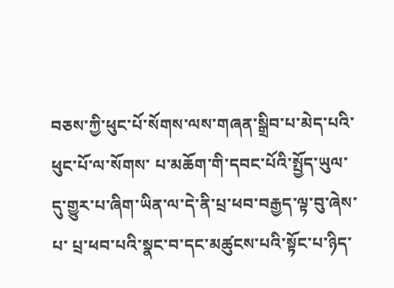བཅས་ཀྱི་ཕུང་པོ་སོགས་ལས་གཞན་སྒྲིབ་པ་མེད་པའི་ཕུང་པོ་ལ་སོགས་ པ་མཆོག་གི་དབང་པོའི་སྤྱོད་ཡུལ་དུ་གྱུར་པ་ཞིག་ཡིན་ལ་དེ་ནི་པྲ་ཕབ་བརྒྱད་ལྟ་བུ་ཞེས་པ་ པྲ་ཕབ་པའི་སྣང་བ་དང་མཚུངས་པའི་སྟོང་པ་ཉིད་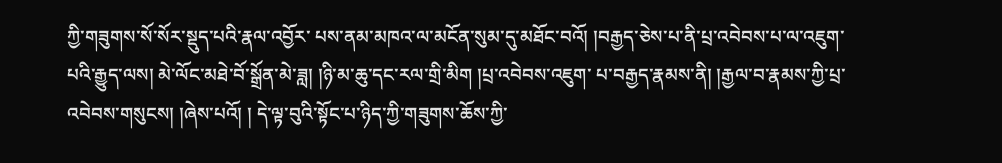ཀྱི་གཟུགས་སོ་སོར་སྡུད་པའི་རྣལ་འབྱོར་ པས་ནམ་མཁའ་ལ་མངོན་སུམ་དུ་མཐོང་བའོ། །བརྒྱད་ཅེས་པ་ནི་པྲ་འབེབས་པ་ལ་འཇུག་ པའི་རྒྱུད་ལས། མེ་ལོང་མཐེ་བོ་སྒྲོན་མེ་ཟླ། །ཉི་མ་ཆུ་དང་རལ་གྲི་མིག །པྲ་འབེབས་འཇུག་ པ་བརྒྱད་རྣམས་ནི། །རྒྱལ་བ་རྣམས་ཀྱི་པྲ་འབེབས་གསུངས། །ཞེས་པའོ། ། དེ་ལྟ་བུའི་སྟོང་པ་ཉིད་ཀྱི་གཟུགས་ཆོས་ཀྱི་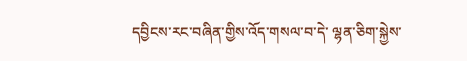དབྱིངས་རང་བཞིན་གྱིས་འོད་གསལ་བ་དེ་ ལྷན་ཅིག་སྐྱེས་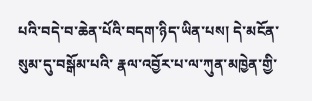པའི་བདེ་བ་ཆེན་པོའི་བདག་ཉིད་ཡིན་པས། དེ་མངོན་སུམ་དུ་བསྒོམ་པའི་ རྣལ་འབྱོར་པ་ལ་ཀུན་མཁྱེན་གྱི་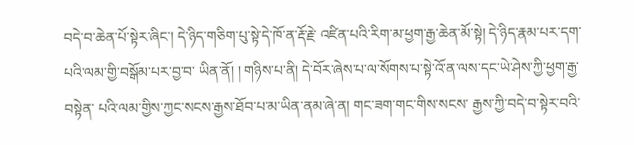བདེ་བ་ཆེན་པོ་སྟེར་ཞིང་། དེ་ཉིད་གཅིག་པུ་སྟེ་དེ་ཁོ་ན་རྡོ་རྗེ་ འཛིན་པའི་རིག་མ་ཕྱག་རྒྱ་ཆེན་མོ་སྟེ། དེ་ཉིད་རྣམ་པར་དག་པའི་ལམ་གྱི་བསྒོམ་པར་བྱ་བ་ ཡིན་ནོ། ། གཉིས་པ་ནི། དེ་བོར་ཞེས་པ་ལ་སོགས་པ་སྟེ་འོ་ན་ལས་དང་ཡེ་ཤེས་ཀྱི་ཕྱག་རྒྱ་བསྟེན་ པའི་ལམ་གྱིས་ཀྱང་སངས་རྒྱས་ཐོབ་པ་མ་ཡིན་ནམ་ཞེ་ན། གང་ཟག་གང་གིས་སངས་ རྒྱས་ཀྱི་བདེ་བ་སྟེར་བའི་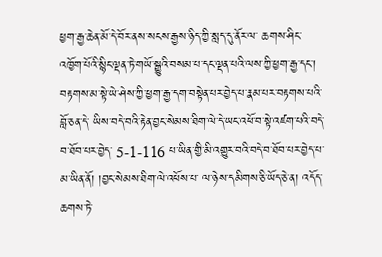ཕྱག་རྒྱ་ཆེན་མོ་དེ་བོར་ནས་སངས་རྒྱས་ཉིད་ཀྱི་སླད་དུ་ནོར་ལ་ ཆགས་ཤིང་འཁྱོག་པོའི་སྙིང་ལྡན་ཏེ་གཡོ་སྒྱུའི་བསམ་པ་དང་ལྡན་པའི་ལས་ཀྱི་ཕྱག་རྒྱ་དང་། བརྟགས་མ་སྟེ་ཡེ་ཤེས་ཀྱི་ཕྱག་རྒྱ་དག་བསྟེན་པར་བྱེད་པ་རྣམ་པར་བརྟགས་པའི་བློ་ཅན་དེ་ ཡིས་བདེ་བའི་རྟེན་བྱང་སེམས་ཐིག་ལེ་དེ་ཡང་འཕོ་བ་སྟེ་འཛག་པའི་བདེ་བ་ཐོབ་པར་བྱེད་ 5-1-116 པ་ཡིན་གྱི་མི་འགྱུར་བའི་བདེ་བ་ཐོབ་པར་བྱེད་པ་མ་ཡིན་ནོ། །བྱང་སེམས་ཐིག་ལེ་འཕོས་པ་ ལ་ཉེས་དམིགས་ཅི་ཡོད་ཅེ་ན། འདོད་ཆགས་ཏེ་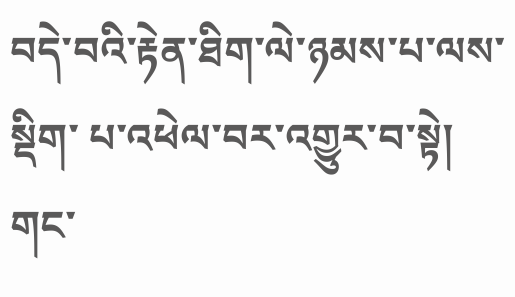བདེ་བའི་རྟེན་ཐིག་ལེ་ཉམས་པ་ལས་སྡིག་ པ་འཕེལ་བར་འགྱུར་བ་སྟེ། གང་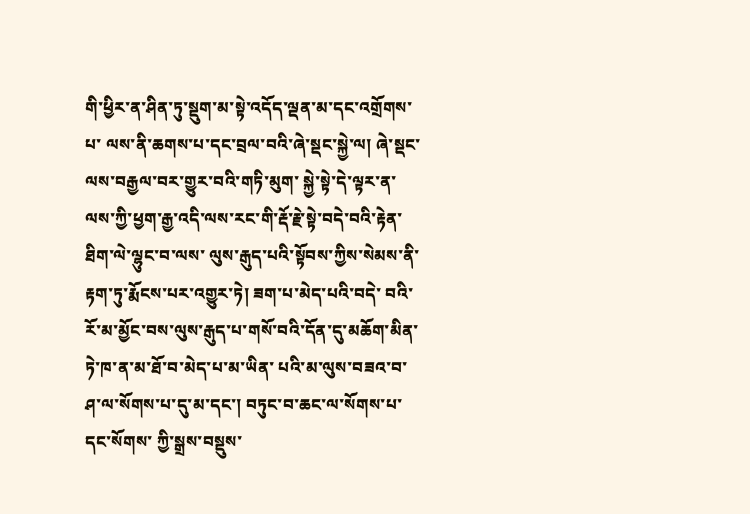གི་ཕྱིར་ན་ཤིན་ཏུ་སྡུག་མ་སྟེ་འདོད་ལྡན་མ་དང་འགྲོགས་པ་ ལས་ནི་ཆགས་པ་དང་བྲལ་བའི་ཞེ་སྡང་སྐྱེ་ལ། ཞེ་སྡང་ལས་བརྒྱལ་བར་གྱུར་བའི་གཏི་མུག་ སྐྱེ་སྟེ་དེ་ལྟར་ན་ལས་ཀྱི་ཕྱག་རྒྱ་འདི་ལས་རང་གི་རྡོ་རྗེ་སྟེ་བདེ་བའི་རྟེན་ཐིག་ལེ་ལྷུང་བ་ལས་ ལུས་རྒུད་པའི་སྟོབས་ཀྱིས་སེམས་ནི་རྟག་ཏུ་རྨོངས་པར་འགྱུར་ཏེ། ཟག་པ་མེད་པའི་བདེ་ བའི་རོ་མ་མྱོང་བས་ལུས་རྒུད་པ་གསོ་བའི་དོན་དུ་མཆོག་མིན་ཏེ་ཁ་ན་མ་ཐོ་བ་མེད་པ་མ་ཡིན་ པའི་མ་ལུས་བཟའ་བ་ཤ་ལ་སོགས་པ་དུ་མ་དང་། བཏུང་བ་ཆང་ལ་སོགས་པ་དང་སོགས་ ཀྱི་སྒྲས་བསྡུས་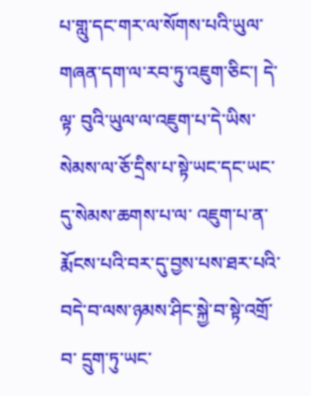པ་གླུ་དང་གར་ལ་སོགས་པའི་ཡུལ་གཞན་དག་ལ་རབ་ཏུ་འཇུག་ཅིང་། དེ་ལྟ་ བུའི་ཡུལ་ལ་འཇུག་པ་དེ་ཡིས་སེམས་ལ་ཅོ་དྲིས་པ་སྟེ་ཡང་དང་ཡང་དུ་སེམས་ཆགས་པ་ལ་ འཇུག་པ་ན་རྨོངས་པའི་བར་དུ་བྱས་པས་ཐར་པའི་བདེ་བ་ལས་ཉམས་ཤིང་སྐྱེ་བ་སྟེ་འགྲོ་བ་ དྲུག་ཏུ་ཡང་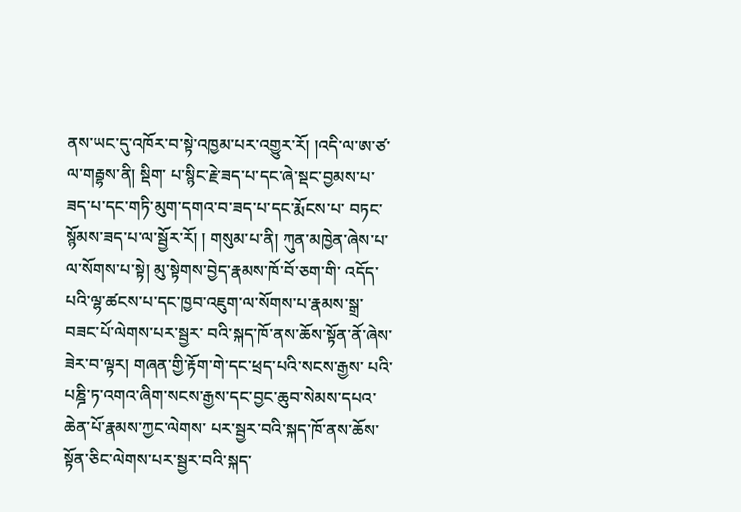ནས་ཡང་དུ་འཁོར་བ་སྟེ་འཁྱམ་པར་འགྱུར་རོ། །འདི་ལ་ཨ་ཙ་ལ་གརྦྷས་ནི། སྡིག་ པ་སྙིང་རྗེ་ཟད་པ་དང་ཞེ་སྡང་བྱམས་པ་ཟད་པ་དང་གཏི་མུག་དགའ་བ་ཟད་པ་དང་རྨོངས་པ་ བཏང་སྙོམས་ཟད་པ་ལ་སྦྱོར་རོ། ། གསུམ་པ་ནི། ཀུན་མཁྱེན་ཞེས་པ་ལ་སོགས་པ་སྟེ། མུ་སྟེགས་བྱེད་རྣམས་ཁོ་བོ་ཅག་གི་ འདོད་པའི་ལྷ་ཚངས་པ་དང་ཁྱབ་འཇུག་ལ་སོགས་པ་རྣམས་སྒྲ་བཟང་པོ་ལེགས་པར་སྦྱར་ བའི་སྐད་ཁོ་ནས་ཆོས་སྟོན་ནོ་ཞེས་ཟེར་བ་ལྟར། གཞན་གྱི་རྟོག་གེ་དང་ཕྲད་པའི་སངས་རྒྱས་ པའི་པཎྜི་ཏ་འགའ་ཞིག་སངས་རྒྱས་དང་བྱང་ཆུབ་སེམས་དཔའ་ཆེན་པོ་རྣམས་ཀྱང་ལེགས་ པར་སྦྱར་བའི་སྐད་ཁོ་ནས་ཆོས་སྟོན་ཅིང་ལེགས་པར་སྦྱར་བའི་སྐད་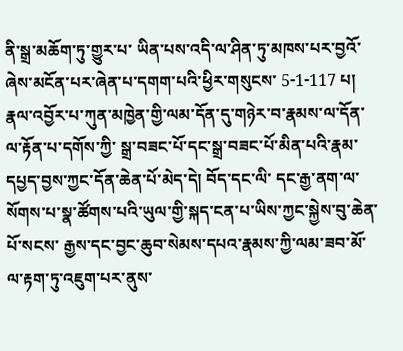ནི་སྒྲ་མཆོག་ཏུ་གྱུར་པ་ ཡིན་པས་འདི་ལ་ཤིན་ཏུ་མཁས་པར་བྱའོ་ཞེས་མངོན་པར་ཞེན་པ་དགག་པའི་ཕྱིར་གསུངས་ 5-1-117 པ། རྣལ་འབྱོར་པ་ཀུན་མཁྱེན་གྱི་ལམ་དོན་དུ་གཉེར་བ་རྣམས་ལ་དོན་ལ་རྟོན་པ་དགོས་ཀྱི་ སྒྲ་བཟང་པོ་དང་སྒྲ་བཟང་པོ་མིན་པའི་རྣམ་དཔྱད་བྱས་ཀྱང་དོན་ཆེན་པོ་མེད་དེ། བོད་དང་ལི་ དང་རྒྱ་ནག་ལ་སོགས་པ་སྣ་ཚོགས་པའི་ཡུལ་གྱི་སྐད་ངན་པ་ཡིས་ཀྱང་སྐྱེས་བུ་ཆེན་པོ་སངས་ རྒྱས་དང་བྱང་ཆུབ་སེམས་དཔའ་རྣམས་ཀྱི་ལམ་ཟབ་མོ་ལ་རྟག་ཏུ་འཇུག་པར་ནུས་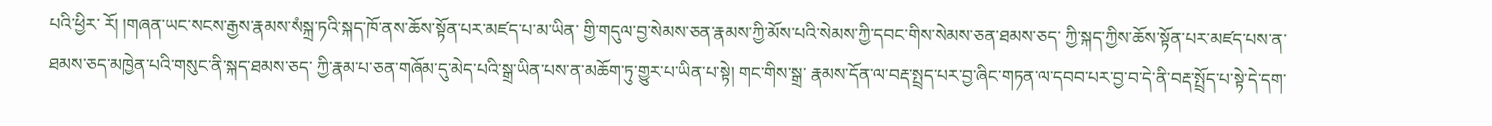པའི་ཕྱིར་ རོ། །གཞན་ཡང་སངས་རྒྱས་རྣམས་སཾསྐྲ་ཏའི་སྐད་ཁོ་ནས་ཆོས་སྟོན་པར་མཛད་པ་མ་ཡིན་ གྱི་གདུལ་བྱ་སེམས་ཅན་རྣམས་ཀྱི་མོས་པའི་སེམས་ཀྱི་དབང་གིས་སེམས་ཅན་ཐམས་ཅད་ ཀྱི་སྐད་ཀྱིས་ཆོས་སྟོན་པར་མཛད་པས་ན་ཐམས་ཅད་མཁྱེན་པའི་གསུང་ནི་སྐད་ཐམས་ཅད་ ཀྱི་རྣམ་པ་ཅན་གཞོམ་དུ་མེད་པའི་སྒྲ་ཡིན་པས་ན་མཆོག་ཏུ་གྱུར་པ་ཡིན་པ་སྟེ། གང་གིས་སྒྲ་ རྣམས་དོན་ལ་བརྡ་སྤྲད་པར་བྱ་ཞིང་གཏན་ལ་དབབ་པར་བྱ་བ་དེ་ནི་བརྡ་སྤྲོད་པ་སྟེ་དེ་དག་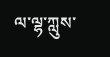ལ་ལྷ་ཀླུས་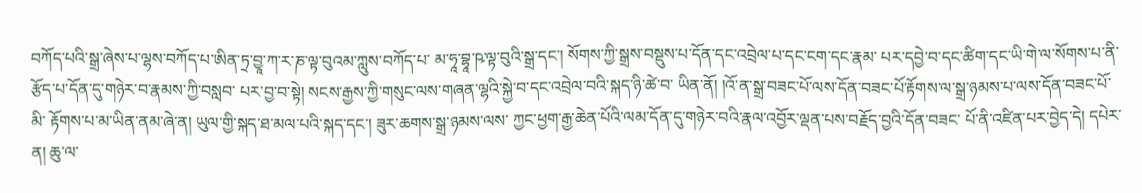བཀོད་པའི་སྒྲ་ཞེས་པ་ལྷས་བཀོད་པ་ཨིན་ཏྲ་བྱཱ་ཀ་ར་ཎ་ལྟ་བུའམ་ཀླུས་བཀོད་པ་ མ་ཧཱ་བྷཱ་ཥ་ལྟ་བུའི་སྒྲ་དང་། སོགས་ཀྱི་སྒྲས་བསྡུས་པ་དོན་དང་འབྲེལ་པ་དང་ངག་དང་རྣམ་ པར་དབྱེ་བ་དང་ཚིག་དང་ཡི་གེ་ལ་སོགས་པ་ནི་རྩོད་པ་དོན་དུ་གཉེར་བ་རྣམས་ཀྱི་བསླབ་ པར་བྱ་བ་སྟེ། སངས་རྒྱས་ཀྱི་གསུང་ལས་གཞན་ལྷའི་སྐྱེ་བ་དང་འབྲེལ་བའི་སྐད་ཉི་ཚེ་བ་ ཡིན་ནོ། །འོ་ན་སྒྲ་བཟང་པོ་ལས་དོན་བཟང་པོ་རྟོགས་ལ་སྒྲ་ཉམས་པ་ལས་དོན་བཟང་པོ་མི་ རྟོགས་པ་མ་ཡིན་ནམ་ཞེ་ན། ཡུལ་གྱི་སྐད་ཐ་མལ་པའི་སྐད་དང་། ཟུར་ཆགས་སྒྲ་ཉམས་ལས་ ཀྱང་ཕྱག་རྒྱ་ཆེན་པོའི་ལམ་དོན་དུ་གཉེར་བའི་རྣལ་འབྱོར་ལྡན་པས་བརྗོད་བྱའི་དོན་བཟང་ པོ་ནི་འཛིན་པར་བྱེད་དེ། དཔེར་ན། ཆུ་ལ་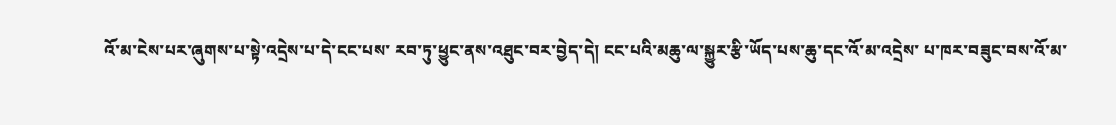འོ་མ་ངེས་པར་ཞུགས་པ་སྟེ་འདྲེས་པ་དེ་ངང་པས་ རབ་ཏུ་ཕྱུང་ནས་འཐུང་བར་བྱེད་དེ། ངང་པའི་མཆུ་ལ་སྐྱུར་རྩི་ཡོད་པས་ཆུ་དང་འོ་མ་འདྲེས་ པ་ཁར་བཟུང་བས་འོ་མ་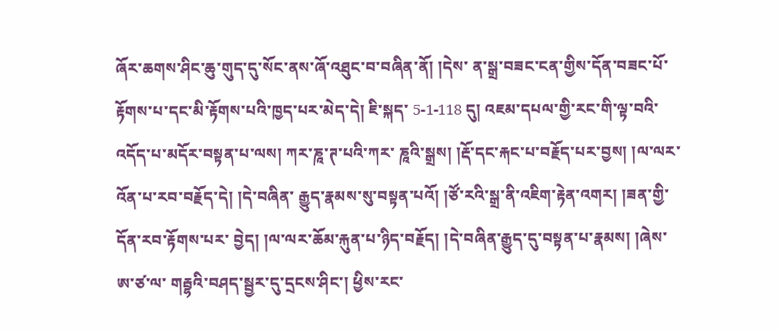ཞོར་ཆགས་ཤིང་ཆུ་གུད་དུ་སོང་ནས་ཞོ་འཐུང་བ་བཞིན་ནོ། །དེས་ ན་སྒྲ་བཟང་ངན་གྱིས་དོན་བཟང་པོ་རྟོགས་པ་དང་མི་རྟོགས་པའི་ཁྱད་པར་མེད་དེ། ཇི་སྐད་ 5-1-118 དུ། འཇམ་དཔལ་གྱི་རང་གི་ལྟ་བའི་འདོད་པ་མདོར་བསྟན་པ་ལས། ཀར་ཎཱ་ཊ་པའི་ཀར་ ཎཱའི་སྒྲས། །རྡོ་དང་རྐང་པ་བརྗོད་པར་བྱས། །ལ་ལར་འོན་པ་རབ་བརྗོད་དེ། །དེ་བཞིན་ རྒྱུད་རྣམས་སུ་བསྟན་པའོ། །ཙོ་རའི་སྒྲ་ནི་འཇིག་རྟེན་འགར། །ཟན་གྱི་དོན་རབ་རྟོགས་པར་ བྱེད། །ལ་ལར་ཆོམ་རྐུན་པ་ཉིད་བརྗོད། །དེ་བཞིན་རྒྱུད་དུ་བསྟན་པ་རྣམས། །ཞེས་ཨ་ཙ་ལ་ གརྦྷའི་བཤད་སྦྱར་དུ་དྲངས་ཤིང་། ཕྱིས་རང་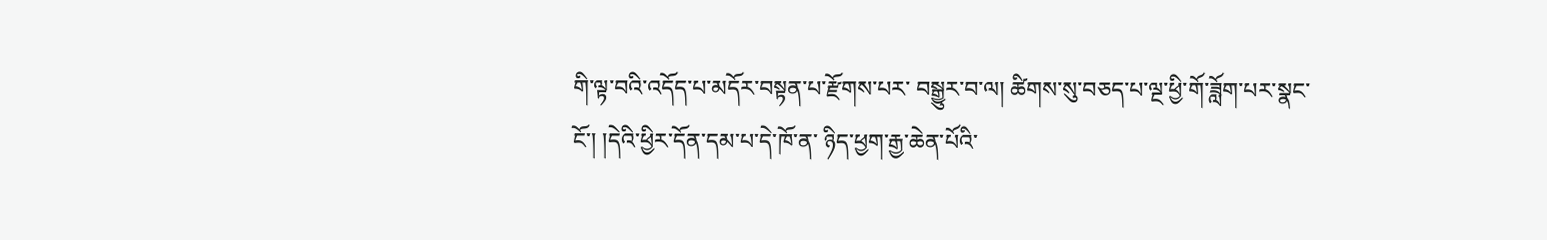གི་ལྟ་བའི་འདོད་པ་མདོར་བསྟན་པ་རྫོགས་པར་ བསྒྱུར་བ་ལ། ཚིགས་སུ་བཅད་པ་ལྔ་ཕྱི་གོ་ཟློག་པར་སྣང་ངོ་། །དེའི་ཕྱིར་དོན་དམ་པ་དེ་ཁོ་ན་ ཉིད་ཕྱག་རྒྱ་ཆེན་པོའི་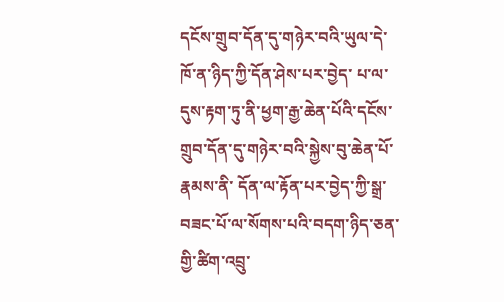དངོས་གྲུབ་དོན་དུ་གཉེར་བའི་ཡུལ་དེ་ཁོ་ན་ཉིད་ཀྱི་དོན་ཤེས་པར་བྱེད་ པ་ལ་དུས་རྟག་ཏུ་ནི་ཕྱག་རྒྱ་ཆེན་པོའི་དངོས་གྲུབ་དོན་དུ་གཉེར་བའི་སྐྱེས་བུ་ཆེན་པོ་རྣམས་ནི་ དོན་ལ་རྟོན་པར་བྱེད་ཀྱི་སྒྲ་བཟང་པོ་ལ་སོགས་པའི་བདག་ཉིད་ཅན་གྱི་ཚིག་འབྲུ་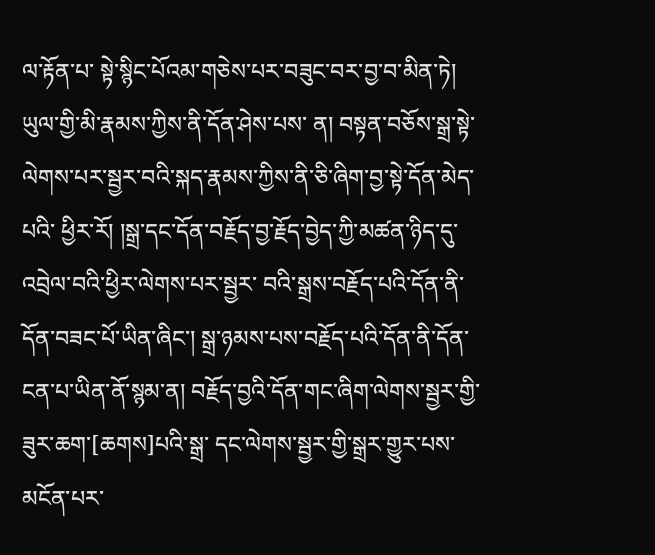ལ་རྟོན་པ་ སྟེ་སྙིང་པོའམ་གཅེས་པར་བཟུང་བར་བྱ་བ་མིན་ཏེ། ཡུལ་གྱི་མི་རྣམས་ཀྱིས་ནི་དོན་ཤེས་པས་ ན། བསྟན་བཅོས་སྒྲ་སྟེ་ལེགས་པར་སྦྱར་བའི་སྐད་རྣམས་ཀྱིས་ནི་ཅི་ཞིག་བྱ་སྟེ་དོན་མེད་པའི་ ཕྱིར་རོ། །སྒྲ་དང་དོན་བརྗོད་བྱ་རྗོད་བྱེད་ཀྱི་མཚན་ཉིད་དུ་འབྲེལ་བའི་ཕྱིར་ལེགས་པར་སྦྱར་ བའི་སྒྲས་བརྗོད་པའི་དོན་ནི་དོན་བཟང་པོ་ཡིན་ཞིང་། སྒྲ་ཉམས་པས་བརྗོད་པའི་དོན་ནི་དོན་ ངན་པ་ཡིན་ནོ་སྙམ་ན། བརྗོད་བྱའི་དོན་གང་ཞིག་ལེགས་སྦྱར་གྱི་ཟུར་ཆག་[ཆགས]པའི་སྒྲ་ དང་ལེགས་སྦྱར་གྱི་སྒྲར་གྱུར་པས་མངོན་པར་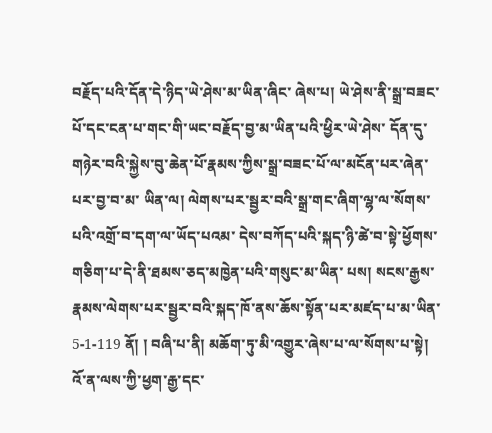བརྗོད་པའི་དོན་དེ་ཉིད་ཡེ་ཤེས་མ་ཡིན་ཞིང་ ཞེས་པ། ཡེ་ཤེས་ནི་སྒྲ་བཟང་པོ་དང་ངན་པ་གང་གི་ཡང་བརྗོད་བྱ་མ་ཡིན་པའི་ཕྱིར་ཡེ་ཤེས་ དོན་དུ་གཉེར་བའི་སྐྱེས་བུ་ཆེན་པོ་རྣམས་ཀྱིས་སྒྲ་བཟང་པོ་ལ་མངོན་པར་ཞེན་པར་བྱ་བ་མ་ ཡིན་ལ། ལེགས་པར་སྦྱར་བའི་སྒྲ་གང་ཞིག་ལྷ་ལ་སོགས་པའི་འགྲོ་བ་དག་ལ་ཡོད་པའམ་ དེས་བཀོད་པའི་སྐད་ཉི་ཚེ་བ་སྟེ་ཕྱོགས་གཅིག་པ་དེ་ནི་ཐམས་ཅད་མཁྱེན་པའི་གསུང་མ་ཡིན་ པས། སངས་རྒྱས་རྣམས་ལེགས་པར་སྦྱར་བའི་སྐད་ཁོ་ནས་ཆོས་སྟོན་པར་མཛད་པ་མ་ཡིན་ 5-1-119 ནོ། ། བཞི་པ་ནི། མཆོག་ཏུ་མི་འགྱུར་ཞེས་པ་ལ་སོགས་པ་སྟེ། འོ་ན་ལས་ཀྱི་ཕྱག་རྒྱ་དང་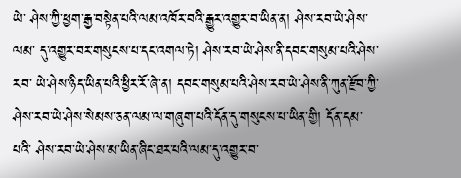ཡེ་ ཤེས་ཀྱི་ཕྱག་རྒྱ་བསྟེན་པའི་ལམ་འཁོར་བའི་རྒྱུར་འགྱུར་བ་ཡིན་ན། ཤེས་རབ་ཡེ་ཤེས་ལམ་ དུ་འགྱུར་བར་གསུངས་པ་དང་འགལ་ཏེ། ཤེས་རབ་ཡེ་ཤེས་ནི་དབང་གསུམ་པའི་ཤེས་རབ་ ཡེ་ཤེས་ཉིད་ཡིན་པའི་ཕྱིར་རོ་ཞེ་ན། དབང་གསུམ་པའི་ཤེས་རབ་ཡེ་ཤེས་ནི་ཀུན་རྫོབ་ཀྱི་ ཤེས་རབ་ཡེ་ཤེས་སེམས་ཅན་ལམ་ལ་གཞུག་པའི་དོན་དུ་གསུངས་པ་ཡིན་གྱི། དོན་དམ་པའི་ ཤེས་རབ་ཡེ་ཤེས་མ་ཡིན་ཞིང་ཐར་པའི་ལམ་དུ་འགྱུར་བ་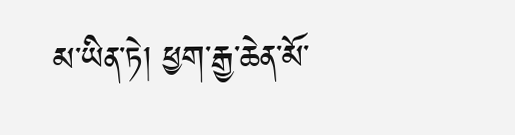མ་ཡིན་ཏེ། ཕྱག་རྒྱ་ཆེན་མོ་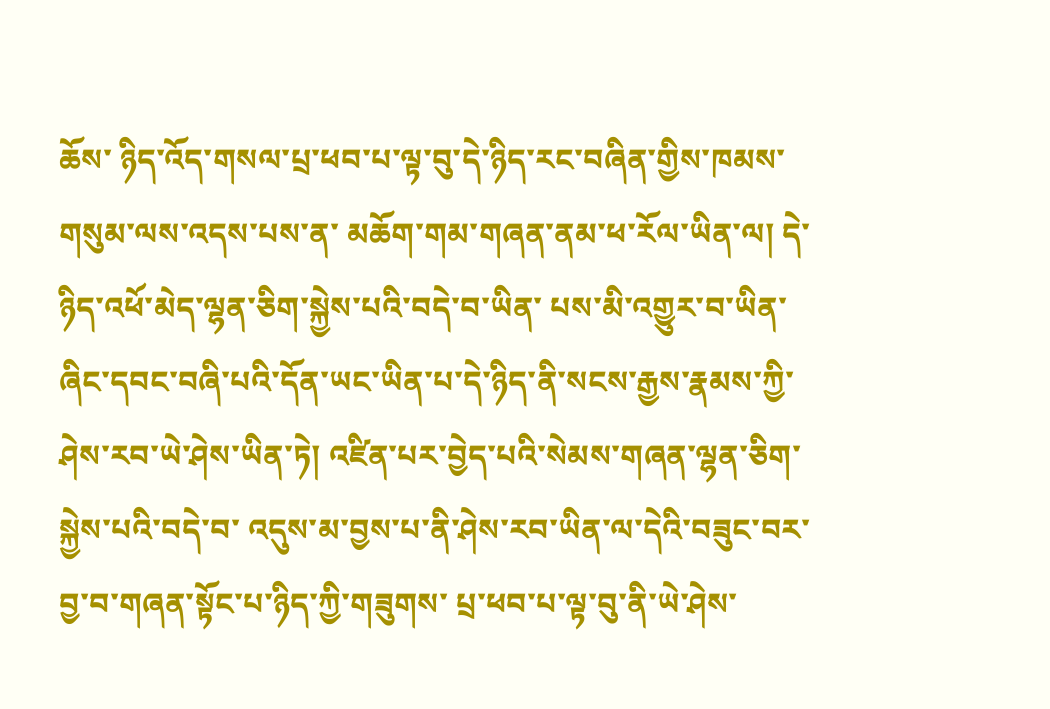ཆོས་ ཉིད་འོད་གསལ་པྲ་ཕབ་པ་ལྟ་བུ་དེ་ཉིད་རང་བཞིན་གྱིས་ཁམས་གསུམ་ལས་འདས་པས་ན་ མཆོག་གམ་གཞན་ནམ་ཕ་རོལ་ཡིན་ལ། དེ་ཉིད་འཕོ་མེད་ལྷན་ཅིག་སྐྱེས་པའི་བདེ་བ་ཡིན་ པས་མི་འགྱུར་བ་ཡིན་ཞིང་དབང་བཞི་པའི་དོན་ཡང་ཡིན་པ་དེ་ཉིད་ནི་སངས་རྒྱས་རྣམས་ཀྱི་ ཤེས་རབ་ཡེ་ཤེས་ཡིན་ཏེ། འཛིན་པར་བྱེད་པའི་སེམས་གཞན་ལྷན་ཅིག་སྐྱེས་པའི་བདེ་བ་ འདུས་མ་བྱས་པ་ནི་ཤེས་རབ་ཡིན་ལ་དེའི་བཟུང་བར་བྱ་བ་གཞན་སྟོང་པ་ཉིད་ཀྱི་གཟུགས་ པྲ་ཕབ་པ་ལྟ་བུ་ནི་ཡེ་ཤེས་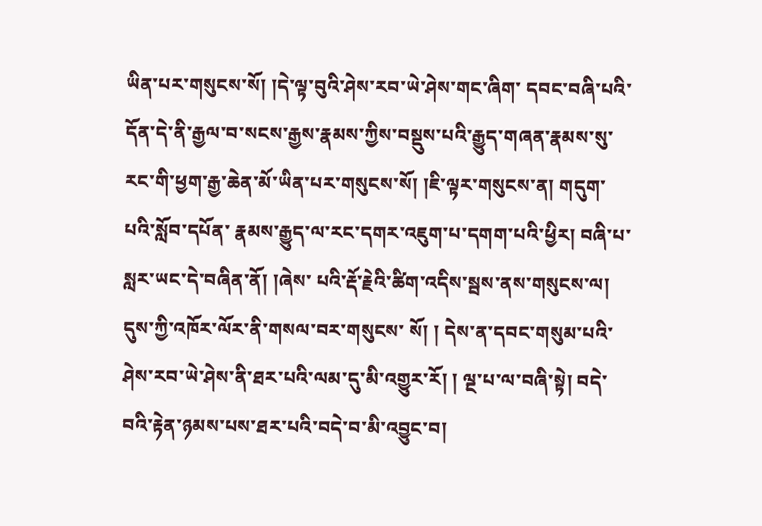ཡིན་པར་གསུངས་སོ། །དེ་ལྟ་བུའི་ཤེས་རབ་ཡེ་ཤེས་གང་ཞིག་ དབང་བཞི་པའི་དོན་དེ་ནི་རྒྱལ་བ་སངས་རྒྱས་རྣམས་ཀྱིས་བསྡུས་པའི་རྒྱུད་གཞན་རྣམས་སུ་ རང་གི་ཕྱག་རྒྱ་ཆེན་མོ་ཡིན་པར་གསུངས་སོ། །ཇི་ལྟར་གསུངས་ན། གདུག་པའི་སློབ་དཔོན་ རྣམས་རྒྱུད་ལ་རང་དགར་འཇུག་པ་དགག་པའི་ཕྱིར། བཞི་པ་སླར་ཡང་དེ་བཞིན་ནོ། །ཞེས་ པའི་རྡོ་རྗེའི་ཚིག་འདིས་སྦས་ནས་གསུངས་ལ། དུས་ཀྱི་འཁོར་ལོར་ནི་གསལ་བར་གསུངས་ སོ། ། དེས་ན་དབང་གསུམ་པའི་ཤེས་རབ་ཡེ་ཤེས་ནི་ཐར་པའི་ལམ་དུ་མི་འགྱུར་རོ། ། ལྔ་པ་ལ་བཞི་སྟེ། བདེ་བའི་རྟེན་ཉམས་པས་ཐར་པའི་བདེ་བ་མི་འབྱུང་བ།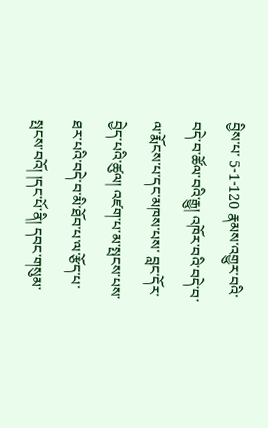བྱིས་པ་ 5-1-120 རྣམས་འགྱུར་བའི་བདེ་བ་ཚོལ་བའི་རྒྱུ། འཁོར་བའི་བདེ་བ་ལ་རྨོངས་པ་དང་མཁས་པས་ བླང་དོར་བྱེད་པའི་ཚུལ། འཛག་པ་མ་སྤངས་པས་ཐར་པའི་བདེ་བ་མི་ཐོབ་པ་ལ་རྩོད་པ་ སྤངས་བའོ། །དང་པོ་ནི། དབང་གསུམ་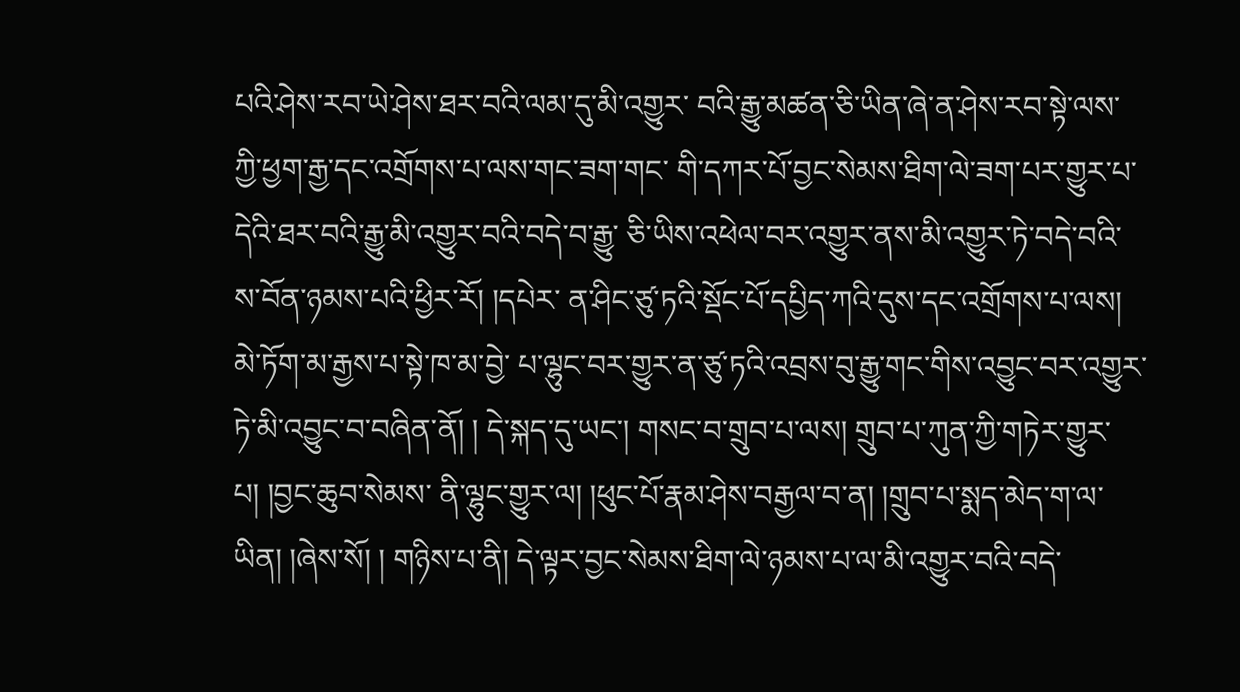པའི་ཤེས་རབ་ཡེ་ཤེས་ཐར་བའི་ལམ་དུ་མི་འགྱུར་ བའི་རྒྱུ་མཚན་ཅི་ཡིན་ཞེ་ན་ཤེས་རབ་སྟེ་ལས་ཀྱི་ཕྱག་རྒྱ་དང་འགྲོགས་པ་ལས་གང་ཟག་གང་ གི་དཀར་པོ་བྱང་སེམས་ཐིག་ལེ་ཟག་པར་གྱུར་པ་དེའི་ཐར་བའི་རྒྱུ་མི་འགྱུར་བའི་བདེ་བ་རྒྱུ་ ཅི་ཡིས་འཕེལ་བར་འགྱུར་ནས་མི་འགྱུར་ཏེ་བདེ་བའི་ས་བོན་ཉམས་པའི་ཕྱིར་རོ། །དཔེར་ ན་ཤིང་ཙུ་ཏའི་སྡོང་པོ་དཔྱིད་ཀའི་དུས་དང་འགྲོགས་པ་ལས། མེ་ཏོག་མ་རྒྱས་པ་སྟེ་ཁ་མ་བྱེ་ པ་ལྷུང་བར་གྱུར་ན་ཙུ་ཏའི་འབྲས་བུ་རྒྱུ་གང་གིས་འབྱུང་བར་འགྱུར་ཏེ་མི་འབྱུང་བ་བཞིན་ནོ། ། དེ་སྐད་དུ་ཡང་། གསང་བ་གྲུབ་པ་ལས། གྲུབ་པ་ཀུན་ཀྱི་གཏེར་གྱུར་པ། །བྱང་ཆུབ་སེམས་ ནི་ལྷུང་གྱུར་ལ། །ཕུང་པོ་རྣམ་ཤེས་བརྒྱལ་བ་ན། །གྲུབ་པ་སྨད་མེད་ག་ལ་ཡིན། །ཞེས་སོ། ། གཉིས་པ་ནི། དེ་ལྟར་བྱང་སེམས་ཐིག་ལེ་ཉམས་པ་ལ་མི་འགྱུར་བའི་བདེ་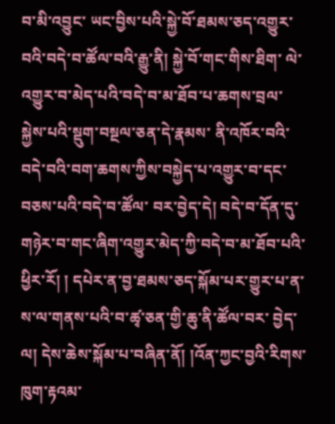བ་མི་འབྱུང་ ཡང་བྱིས་པའི་སྐྱེ་བོ་ཐམས་ཅད་འགྱུར་བའི་བདེ་བ་ཚོལ་བའི་རྒྱུ་ནི། སྐྱེ་བོ་གང་གིས་ཐིག་ ལེ་འགྱུར་བ་མེད་པའི་བདེ་བ་མ་ཐོབ་པ་ཆགས་བྲལ་སྐྱེས་པའི་སྡུག་བསྔལ་ཅན་དེ་རྣམས་ ནི་འཁོར་བའི་བདེ་བའི་བག་ཆགས་ཀྱིས་བསྐྱེད་པ་འགྱུར་བ་དང་བཅས་པའི་བདེ་བ་ཚོལ་ བར་བྱེད་དེ། བདེ་བ་དོན་དུ་གཉེར་བ་གང་ཞིག་འགྱུར་མེད་ཀྱི་བདེ་བ་མ་ཐོབ་པའི་ཕྱིར་རོ། ། དཔེར་ན་བྱ་ཐམས་ཅད་སྐོམ་པར་གྱུར་པ་ན་ས་ལ་གནས་པའི་བ་ཚྭ་ཅན་གྱི་ཆུ་ནི་ཚོལ་བར་ བྱེད་ལ། དེས་ཆེས་སྐོམ་པ་བཞིན་ནོ། །འོན་ཀྱང་བྱའི་རིགས་ཁུག་རྟའམ་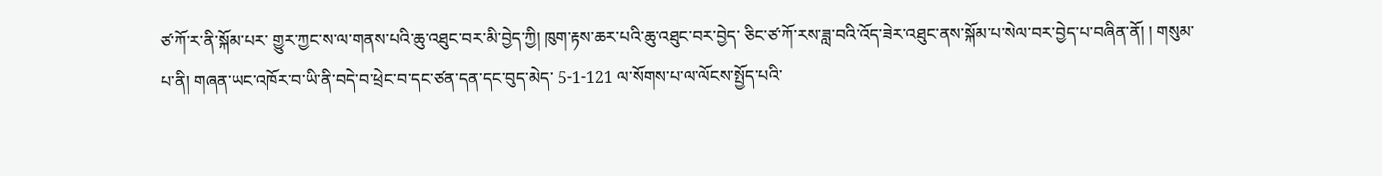ཙ་ཀོ་ར་ནི་སྐོམ་པར་ གྱུར་ཀྱང་ས་ལ་གནས་པའི་ཆུ་འཐུང་བར་མི་བྱེད་ཀྱི། ཁུག་རྟས་ཆར་པའི་ཆུ་འཐུང་བར་བྱེད་ ཅིང་ཙ་ཀོ་རས་ཟླ་བའི་འོད་ཟེར་འཐུང་ནས་སྐོམ་པ་སེལ་བར་བྱེད་པ་བཞིན་ནོ། ། གསུམ་པ་ནི། གཞན་ཡང་འཁོར་བ་ཡི་ནི་བདེ་བ་ཕྲེང་བ་དང་ཙན་དན་དང་བུད་མེད་ 5-1-121 ལ་སོགས་པ་ལ་ལོངས་སྤྱོད་པའི་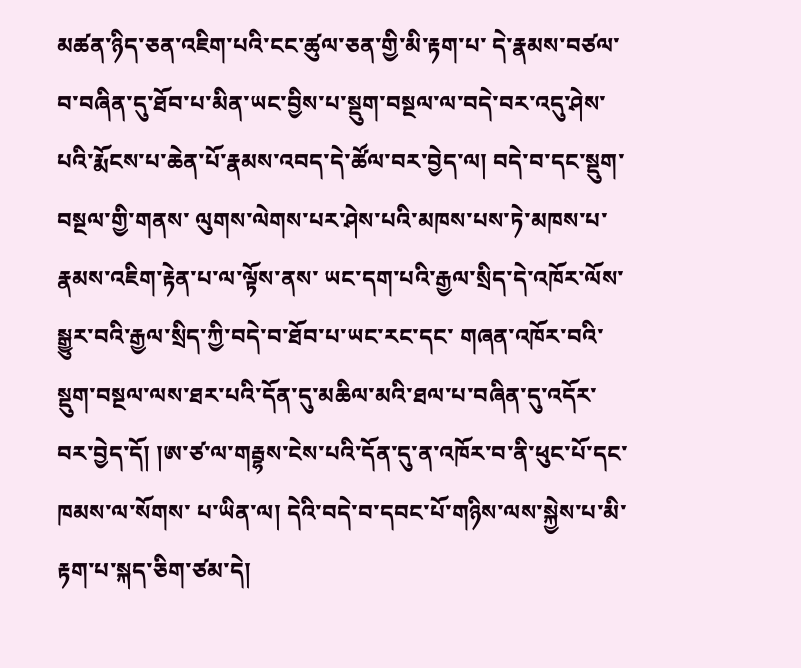མཚན་ཉིད་ཅན་འཇིག་པའི་ངང་ཚུལ་ཅན་གྱི་མི་རྟག་པ་ དེ་རྣམས་བཙལ་བ་བཞིན་དུ་ཐོབ་པ་མིན་ཡང་བྱིས་པ་སྡུག་བསྔལ་ལ་བདེ་བར་འདུ་ཤེས་ པའི་རྨོངས་པ་ཆེན་པོ་རྣམས་འབད་དེ་ཚོལ་བར་བྱེད་ལ། བདེ་བ་དང་སྡུག་བསྔལ་གྱི་གནས་ ལུགས་ལེགས་པར་ཤེས་པའི་མཁས་པས་ཏེ་མཁས་པ་རྣམས་འཇིག་རྟེན་པ་ལ་ལྟོས་ནས་ ཡང་དག་པའི་རྒྱལ་སྲིད་དེ་འཁོར་ལོས་སྒྱུར་བའི་རྒྱལ་སྲིད་ཀྱི་བདེ་བ་ཐོབ་པ་ཡང་རང་དང་ གཞན་འཁོར་བའི་སྡུག་བསྔལ་ལས་ཐར་པའི་དོན་དུ་མཆིལ་མའི་ཐལ་པ་བཞིན་དུ་འདོར་ བར་བྱེད་དོ། །ཨ་ཙ་ལ་གརྦྷས་ངེས་པའི་དོན་དུ་ན་འཁོར་བ་ནི་ཕུང་པོ་དང་ཁམས་ལ་སོགས་ པ་ཡིན་ལ། དེའི་བདེ་བ་དབང་པོ་གཉིས་ལས་སྐྱེས་པ་མི་རྟག་པ་སྐད་ཅིག་ཙམ་དེ།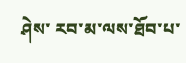ཤེས་ རབ་མ་ལས་ཐོབ་པ་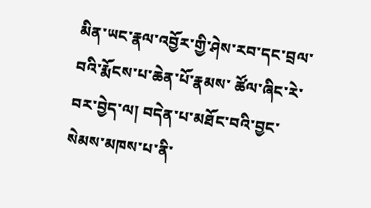མིན་ཡང་རྣལ་འབྱོར་གྱི་ཤེས་རབ་དང་བྲལ་བའི་རྨོངས་པ་ཆེན་པོ་རྣམས་ ཚོལ་ཞིང་རེ་བར་བྱེད་ལ། བདེན་པ་མཐོང་བའི་བྱང་སེམས་མཁས་པ་ནི་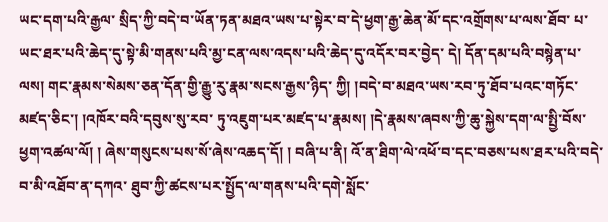ཡང་དག་པའི་རྒྱལ་ སྲིད་ཀྱི་བདེ་བ་ཡོན་ཏན་མཐའ་ཡས་པ་སྟེར་བ་དེ་ཕྱག་རྒྱ་ཆེན་མོ་དང་འགྲོགས་པ་ལས་ཐོབ་ པ་ཡང་ཐར་པའི་ཆེད་དུ་སྟེ་མི་གནས་པའི་མྱ་ངན་ལས་འདས་པའི་ཆེད་དུ་འདོར་བར་བྱེད་ དེ། དོན་དམ་པའི་བསྙེན་པ་ལས། གང་རྣམས་སེམས་ཅན་དོན་གྱི་རྒྱུ་རུ་རྣམ་སངས་རྒྱས་ཉིད་ ཀྱི། །བདེ་བ་མཐའ་ཡས་རབ་ཏུ་ཐོབ་པའང་གཏོང་མཛད་ཅིང་། །འཁོར་བའི་དབུས་སུ་རབ་ ཏུ་འཇུག་པར་མཛད་པ་རྣམས། །དེ་རྣམས་ཞབས་ཀྱི་ཆུ་སྐྱེས་དག་ལ་སྤྱི་བོས་ཕྱག་འཚལ་ལོ། ། ཞེས་གསུངས་པས་སོ་ཞེས་འཆད་དོ། ། བཞི་པ་ནི། འོ་ན་ཐིག་ལེ་འཕོ་བ་དང་བཅས་པས་ཐར་པའི་བདེ་བ་མི་འཐོབ་ན་དཀའ་ ཐུབ་ཀྱི་ཚངས་པར་སྤྱོད་ལ་གནས་པའི་དགེ་སློང་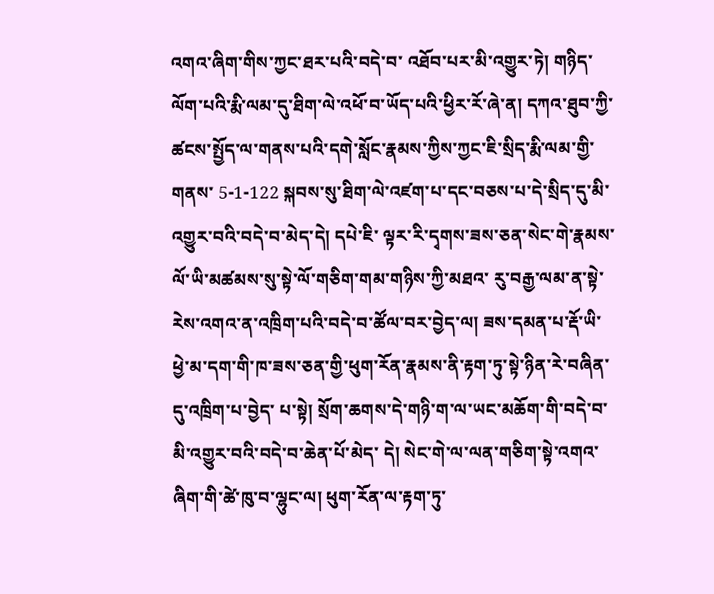འགའ་ཞིག་གིས་ཀྱང་ཐར་པའི་བདེ་བ་ འཐོབ་པར་མི་འགྱུར་ཏེ། གཉིད་ལོག་པའི་རྨི་ལམ་དུ་ཐིག་ལེ་འཕོ་བ་ཡོད་པའི་ཕྱིར་རོ་ཞེ་ན། དཀའ་ཐུབ་ཀྱི་ཚངས་སྤྱོད་ལ་གནས་པའི་དགེ་སློང་རྣམས་ཀྱིས་ཀྱང་ཇི་སྲིད་རྨི་ལམ་གྱི་གནས་ 5-1-122 སྐབས་སུ་ཐིག་ལེ་འཛག་པ་དང་བཅས་པ་དེ་སྲིད་དུ་མི་འགྱུར་བའི་བདེ་བ་མེད་དེ། དཔེ་ཇི་ ལྟར་རི་དྭགས་ཟས་ཅན་སེང་གེ་རྣམས་ལོ་ཡི་མཚམས་སུ་སྟེ་ལོ་གཅིག་གམ་གཉིས་ཀྱི་མཐའ་ རུ་བརྒྱ་ལམ་ན་སྟེ་རེས་འགའ་ན་འཁྲིག་པའི་བདེ་བ་ཚོལ་བར་བྱེད་ལ། ཟས་དམན་པ་རྡོ་ཡི་ ཕྱེ་མ་དག་གི་ཁ་ཟས་ཅན་གྱི་ཕུག་རོན་རྣམས་ནི་རྟག་ཏུ་སྟེ་ཉིན་རེ་བཞིན་དུ་འཁྲིག་པ་བྱེད་ པ་སྟེ། སྲོག་ཆགས་དེ་གཉི་ག་ལ་ཡང་མཆོག་གི་བདེ་བ་མི་འགྱུར་བའི་བདེ་བ་ཆེན་པོ་མེད་ དེ། སེང་གེ་ལ་ལན་གཅིག་སྟེ་འགའ་ཞིག་གི་ཚེ་ཁུ་བ་ལྷུང་ལ། ཕུག་རོན་ལ་རྟག་ཏུ་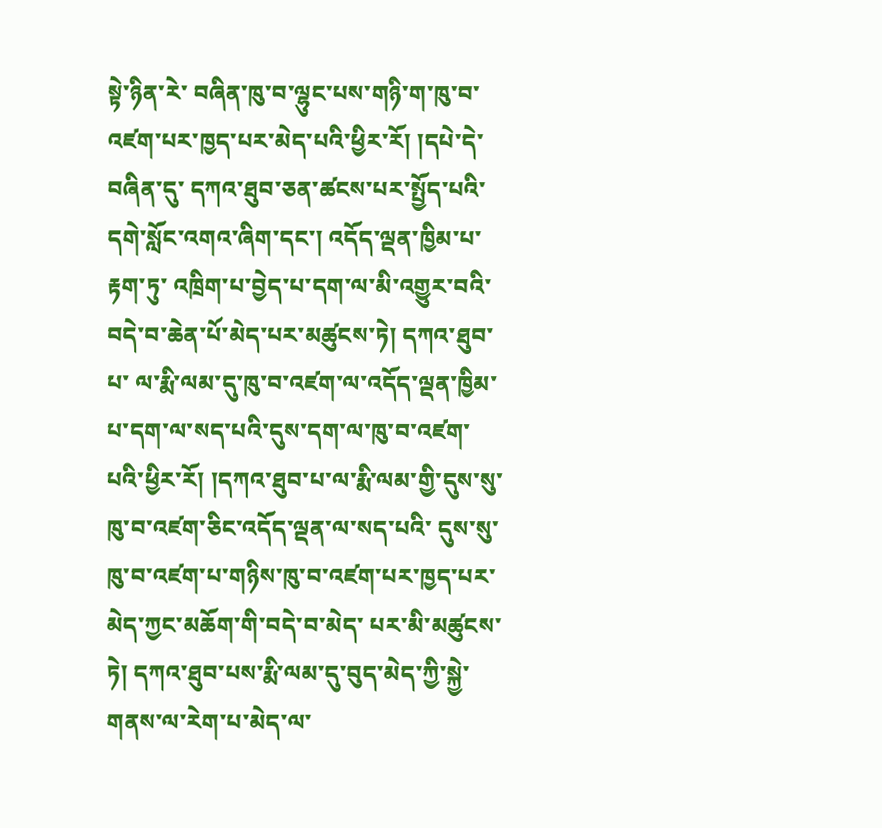སྟེ་ཉིན་རེ་ བཞིན་ཁུ་བ་ལྷུང་པས་གཉི་ག་ཁུ་བ་འཛག་པར་ཁྱད་པར་མེད་པའི་ཕྱིར་རོ། །དཔེ་དེ་བཞིན་དུ་ དཀའ་ཐུབ་ཅན་ཚངས་པར་སྤྱོད་པའི་དགེ་སློང་འགའ་ཞིག་དང་། འདོད་ལྡན་ཁྱིམ་པ་རྟག་ཏུ་ འཁྲིག་པ་བྱེད་པ་དག་ལ་མི་འགྱུར་བའི་བདེ་བ་ཆེན་པོ་མེད་པར་མཚུངས་ཏེ། དཀའ་ཐུབ་པ་ ལ་རྨི་ལམ་དུ་ཁུ་བ་འཛག་ལ་འདོད་ལྡན་ཁྱིམ་པ་དག་ལ་སད་པའི་དུས་དག་ལ་ཁུ་བ་འཛག་ པའི་ཕྱིར་རོ། །དཀའ་ཐུབ་པ་ལ་རྨི་ལམ་གྱི་དུས་སུ་ཁུ་བ་འཛག་ཅིང་འདོད་ལྡན་ལ་སད་པའི་ དུས་སུ་ཁུ་བ་འཛག་པ་གཉིས་ཁུ་བ་འཛག་པར་ཁྱད་པར་མེད་ཀྱང་མཆོག་གི་བདེ་བ་མེད་ པར་མི་མཚུངས་ཏེ། དཀའ་ཐུབ་པས་རྨི་ལམ་དུ་བུད་མེད་ཀྱི་སྐྱེ་གནས་ལ་རེག་པ་མེད་ལ་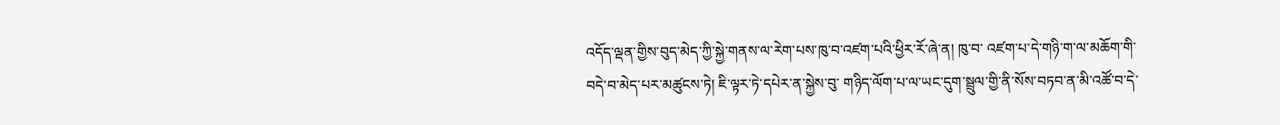འདོད་ལྡན་གྱིས་བུད་མེད་ཀྱི་སྐྱེ་གནས་ལ་རེག་པས་ཁུ་བ་འཛག་པའི་ཕྱིར་རོ་ཞེ་ན། ཁུ་བ་ འཛག་པ་དེ་གཉི་ག་ལ་མཆོག་གི་བདེ་བ་མེད་པར་མཚུངས་ཏེ། ཇི་ལྟར་ཏེ་དཔེར་ན་སྐྱེས་བུ་ གཉིད་ལོག་པ་ལ་ཡང་དུག་སྦྲུལ་གྱི་ནི་སོས་བཏབ་ན་མི་འཚོ་བ་དེ་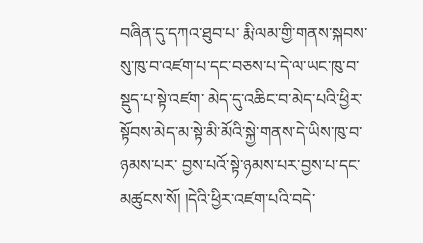བཞིན་དུ་དཀའ་ཐུབ་པ་ རྨི་ལམ་གྱི་གནས་སྐབས་སུ་ཁུ་བ་འཛག་པ་དང་བཅས་པ་དེ་ལ་ཡང་ཁུ་བ་སྡུད་པ་སྟེ་འཛག་ མེད་དུ་འཆིང་བ་མེད་པའི་ཕྱིར་སྟོབས་མེད་མ་སྟེ་མི་མོའི་སྐྱེ་གནས་དེ་ཡིས་ཁུ་བ་ཉམས་པར་ བྱས་པའོ་སྟེ་ཉམས་པར་བྱས་པ་དང་མཚུངས་སོ། །དེའི་ཕྱིར་འཛག་པའི་བདེ་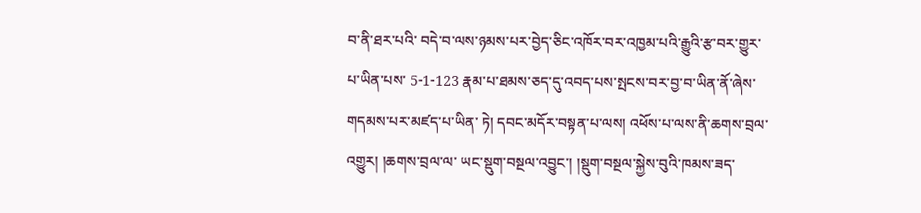བ་ནི་ཐར་པའི་ བདེ་བ་ལས་ཉམས་པར་བྱེད་ཅིང་འཁོར་བར་འཁྱམ་པའི་རྒྱུའི་རྩ་བར་གྱུར་པ་ཡིན་པས་ 5-1-123 རྣམ་པ་ཐམས་ཅད་དུ་འབད་པས་སྤངས་བར་བྱ་བ་ཡིན་ནོ་ཞེས་གདམས་པར་མཛད་པ་ཡིན་ ཏེ། དབང་མདོར་བསྟན་པ་ལས། འཕོས་པ་ལས་ནི་ཆགས་བྲལ་འགྱུར། །ཆགས་བྲལ་ལ་ ཡང་སྡུག་བསྔལ་འབྱུང་། །སྡུག་བསྔལ་སྐྱེས་བུའི་ཁམས་ཟད་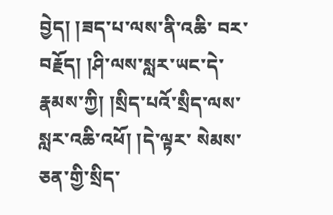བྱེད། །ཟད་པ་ལས་ནི་འཆི་ བར་བརྗོད། །ཤི་ལས་སླར་ཡང་དེ་རྣམས་ཀྱི། །སྲིད་པའོ་སྲིད་ལས་སླར་འཆི་འཕོ། །དེ་ལྟར་ སེམས་ཅན་གྱི་སྲིད་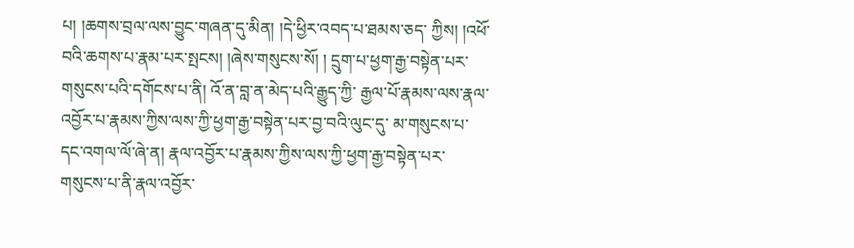པ། །ཆགས་བྲལ་ལས་བྱུང་གཞན་དུ་མིན། །དེ་ཕྱིར་འབད་པ་ཐམས་ཅད་ ཀྱིས། །འཕོ་བའི་ཆགས་པ་རྣམ་པར་སྤངས། །ཞེས་གསུངས་སོ། ། དྲུག་པ་ཕྱག་རྒྱ་བསྟེན་པར་གསུངས་པའི་དགོངས་པ་ནི། འོ་ན་བླ་ན་མེད་པའི་རྒྱུད་ཀྱི་ རྒྱལ་པོ་རྣམས་ལས་རྣལ་འབྱོར་པ་རྣམས་ཀྱིས་ལས་ཀྱི་ཕྱག་རྒྱ་བསྟེན་པར་བྱ་བའི་ལུང་དུ་ མ་གསུངས་པ་དང་འགལ་ལོ་ཞེ་ན། རྣལ་འབྱོར་པ་རྣམས་ཀྱིས་ལས་ཀྱི་ཕྱག་རྒྱ་བསྟེན་པར་ གསུངས་པ་ནི་རྣལ་འབྱོར་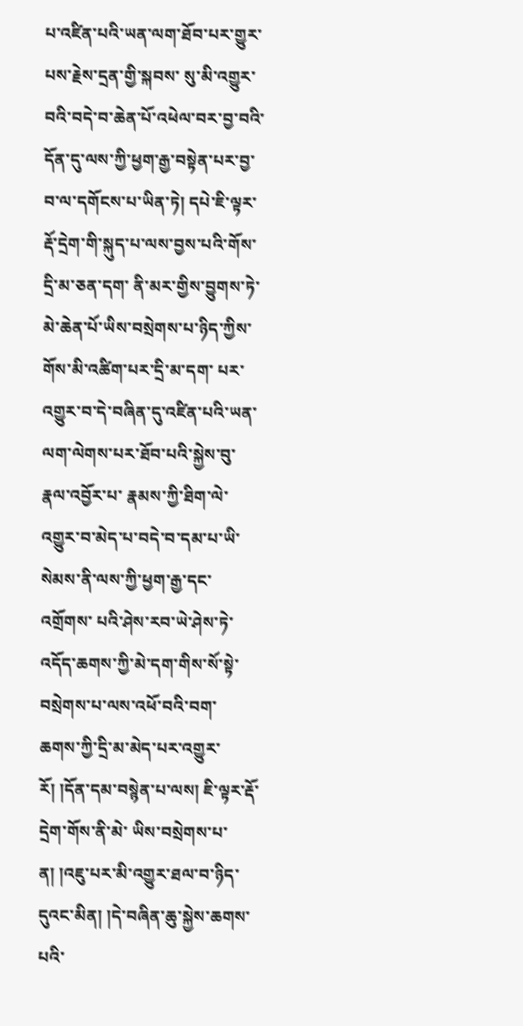པ་འཛིན་པའི་ཡན་ལག་ཐོབ་པར་གྱུར་པས་རྗེས་དྲན་གྱི་སྐབས་ སུ་མི་འགྱུར་བའི་བདེ་བ་ཆེན་པོ་འཕེལ་བར་བྱ་བའི་དོན་དུ་ལས་ཀྱི་ཕྱག་རྒྱ་བསྟེན་པར་བྱ་ བ་ལ་དགོངས་པ་ཡིན་ཏེ། དཔེ་ཇི་ལྟར་རྡོ་དྲེག་གི་སྐུད་པ་ལས་བྱས་པའི་གོས་དྲི་མ་ཅན་དག་ ནི་མར་གྱིས་བྱུགས་ཏེ་མེ་ཆེན་པོ་ཡིས་བསྲེགས་པ་ཉིད་ཀྱིས་གོས་མི་འཚིག་པར་དྲི་མ་དག་ པར་འགྱུར་བ་དེ་བཞིན་དུ་འཛིན་པའི་ཡན་ལག་ལེགས་པར་ཐོབ་པའི་སྐྱེས་བུ་རྣལ་འབྱོར་པ་ རྣམས་ཀྱི་ཐིག་ལེ་འགྱུར་བ་མེད་པ་བདེ་བ་དམ་པ་ཡི་སེམས་ནི་ལས་ཀྱི་ཕྱག་རྒྱ་དང་འགྲོགས་ པའི་ཤེས་རབ་ཡེ་ཤེས་ཏེ་འདོད་ཆགས་ཀྱི་མེ་དག་གིས་སོ་སྟེ་བསྲེགས་པ་ལས་འཕོ་བའི་བག་ ཆགས་ཀྱི་དྲི་མ་མེད་པར་འགྱུར་རོ། །དོན་དམ་བསྙེན་པ་ལས། ཇི་ལྟར་རྡོ་དྲེག་གོས་ནི་མེ་ ཡིས་བསྲེགས་པ་ན། །འཇུ་པར་མི་འགྱུར་ཐལ་བ་ཉིད་དུའང་མིན། །དེ་བཞིན་ཆུ་སྐྱེས་ཆགས་ པའི་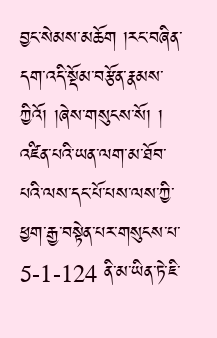བྱང་སེམས་མཆོག །རང་བཞིན་དག་འདི་སྡོམ་བརྩོན་རྣམས་ཀྱིའོ། །ཞེས་གསུངས་སོ། ། འཛིན་པའི་ཡན་ལག་མ་ཐོབ་པའི་ལས་དང་པོ་པས་ལས་ཀྱི་ཕྱག་རྒྱ་བསྟེན་པར་གསུངས་པ་ 5-1-124 ནི་མ་ཡིན་ཏེ་ཇི་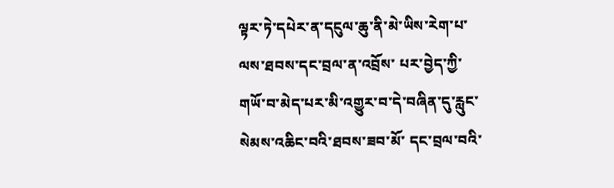ལྟར་ཏེ་དཔེར་ན་དངུལ་ཆུ་ནི་མེ་ཡིས་རེག་པ་ལས་ཐབས་དང་བྲལ་ན་འབྲོས་ པར་བྱེད་ཀྱི་གཡོ་བ་མེད་པར་མི་འགྱུར་བ་དེ་བཞིན་དུ་རླུང་སེམས་འཆིང་བའི་ཐབས་ཟབ་མོ་ དང་བྲལ་བའི་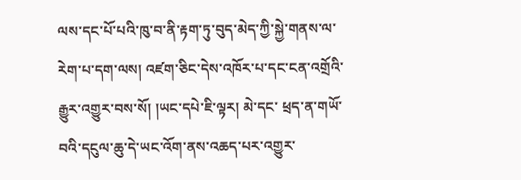ལས་དང་པོ་པའི་ཁུ་བ་ནི་རྟག་ཏུ་བུད་མེད་ཀྱི་སྐྱེ་གནས་ལ་རེག་པ་དག་ལས། འཛག་ཅིང་དེས་འཁོར་པ་དང་ངན་འགྲོའི་རྒྱུར་འགྱུར་བས་སོ། །ཡང་དཔེ་ཇི་ལྟར། མེ་དང་ ཕྲད་ན་གཡོ་བའི་དངུལ་ཆུ་དེ་ཡང་འོག་ནས་འཆད་པར་འགྱུར་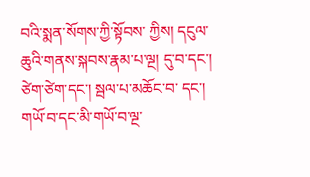བའི་སྨན་སོགས་ཀྱི་སྟོབས་ ཀྱིས། དངུལ་ཆུའི་གནས་སྐབས་རྣམ་པ་ལྔ། དུ་བ་དང་། ཙེག་ཙེག་དང་། སྦལ་པ་མཆོང་བ་ དང་། གཡོ་བ་དང་མི་གཡོ་བ་ལྔ་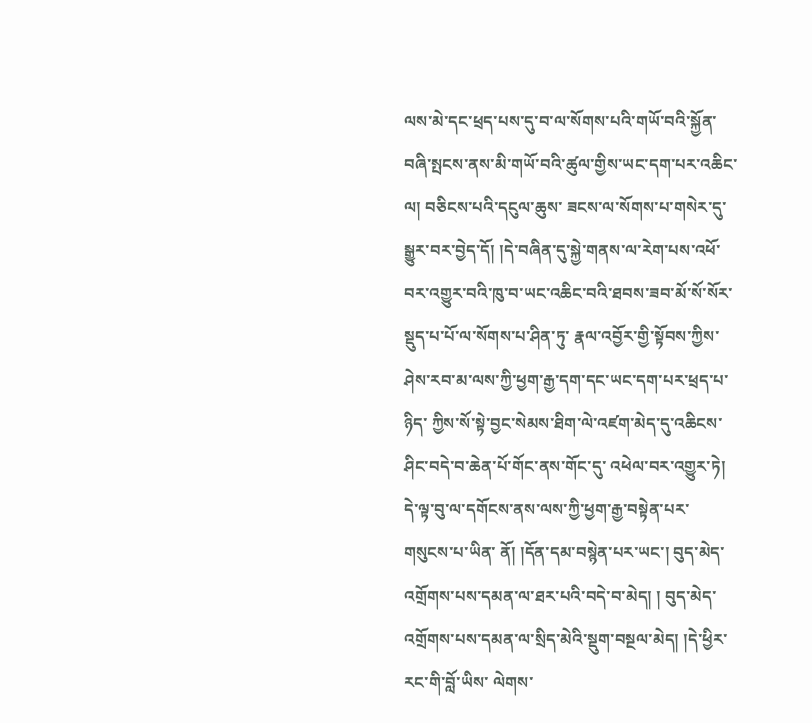ལས་མེ་དང་ཕྲད་པས་དུ་བ་ལ་སོགས་པའི་གཡོ་བའི་སྐྱོན་ བཞི་སྤངས་ནས་མི་གཡོ་བའི་ཚུལ་གྱིས་ཡང་དག་པར་འཆིང་ལ། བཅིངས་པའི་དངུལ་ཆུས་ ཟངས་ལ་སོགས་པ་གསེར་དུ་སྒྱུར་བར་བྱེད་དོ། །དེ་བཞིན་དུ་སྐྱེ་གནས་ལ་རེག་པས་འཕོ་ བར་འགྱུར་བའི་ཁུ་བ་ཡང་འཆིང་བའི་ཐབས་ཟབ་མོ་སོ་སོར་སྡུད་པ་པོ་ལ་སོགས་པ་ཤིན་ཏུ་ རྣལ་འབྱོར་གྱི་སྟོབས་ཀྱིས་ཤེས་རབ་མ་ལས་ཀྱི་ཕྱག་རྒྱ་དག་དང་ཡང་དག་པར་ཕྲད་པ་ཉིད་ ཀྱིས་སོ་སྟེ་བྱང་སེམས་ཐིག་ལེ་འཛག་མེད་དུ་འཆིངས་ཤིང་བདེ་བ་ཆེན་པོ་གོང་ནས་གོང་དུ་ འཕེལ་བར་འགྱུར་ཏེ། དེ་ལྟ་བུ་ལ་དགོངས་ནས་ལས་ཀྱི་ཕྱག་རྒྱ་བསྟེན་པར་གསུངས་པ་ཡིན་ ནོ། །དོན་དམ་བསྙེན་པར་ཡང་། བུད་མེད་འགྲོགས་པས་དམན་ལ་ཐར་པའི་བདེ་བ་མེད། ། བུད་མེད་འགྲོགས་པས་དམན་ལ་སྲིད་མེའི་སྡུག་བསྔལ་མེད། །དེ་ཕྱིར་རང་གི་བློ་ཡིས་ ལེགས་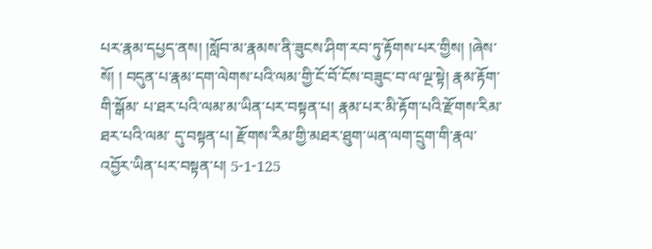པར་རྣམ་དཔྱད་ནས། །སློབ་མ་རྣམས་ནི་ཟུངས་ཤིག་རབ་ཏུ་རྟོགས་པར་གྱིས། །ཞེས་ སོ། ། བདུན་པ་རྣམ་དག་ལེགས་པའི་ལམ་གྱི་ངོ་བོ་ངོས་བཟུང་བ་ལ་ལྔ་སྟེ། རྣམ་རྟོག་གི་སྒོམ་ པ་ཐར་པའི་ལམ་མ་ཡིན་པར་བསྟན་པ། རྣམ་པར་མི་རྟོག་པའི་རྫོགས་རིམ་ཐར་པའི་ལམ་ དུ་བསྟན་པ། རྫོགས་རིམ་གྱི་མཐར་ཐུག་ཡན་ལག་དྲུག་གི་རྣལ་འབྱོར་ཡིན་པར་བསྟན་པ། 5-1-125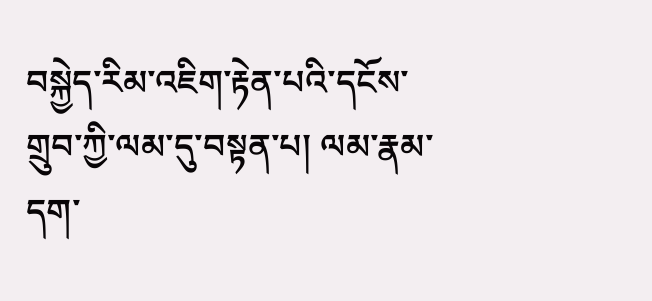བསྐྱེད་རིམ་འཇིག་རྟེན་པའི་དངོས་གྲུབ་ཀྱི་ལམ་དུ་བསྟན་པ། ལམ་རྣམ་དག་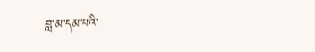བླ་མ་དམ་པའི་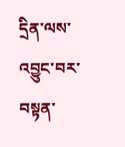དྲིན་ལས་འབྱུང་བར་བསྟན་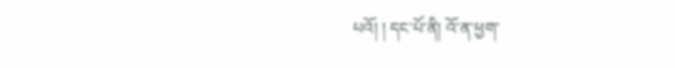པའོ། ། དང་པོ་ནི། འོ་ན་ཕྱག་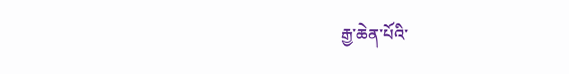རྒྱ་ཆེན་པོའི་